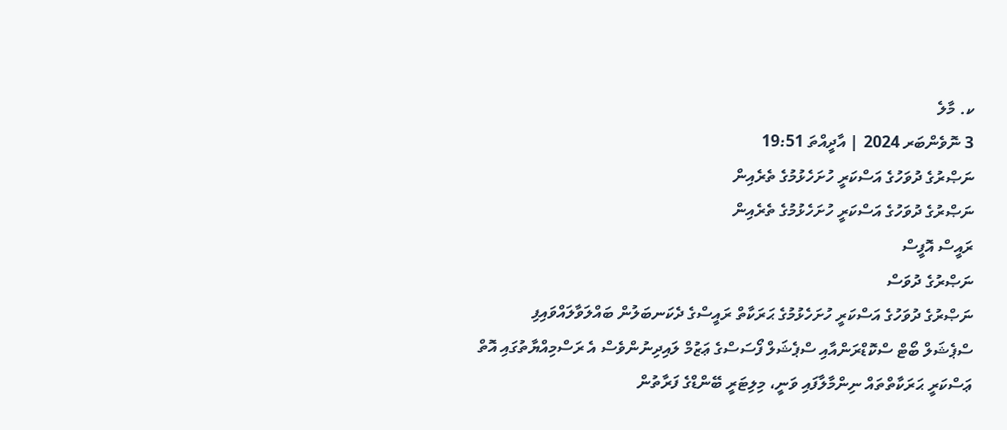ކ. މާލެ
3 ނޮވެންބަރ 2024 | އާދީއްތަ 19:51
ނަޞްރުގެ ދުވަހުގެ އަސްކަރީ ހުށަހެޅުމުގެ ތެރެއިން
ނަޞްރުގެ ދުވަހުގެ އަސްކަރީ ހުށަހެޅުމުގެ ތެރެއިން
ރައީސް އޮފީސް
ނަޞްރުގެ ދުވަސް
ނަޞްރުގެ ދުވަހުގެ އަސްކަރީ ހުށަހެޅުމުގެ ޙަރަކާތް ރައީސްގެ ދެކަނބަލުން ބައްލަވާލައްވައިފި
ސްޕެޝަލް ބޯޓް ސްކޮޑްރަންއާއި ސްޕެޝަލް ފޯސަސްގެ ޢަޒުމް ލައިދިނުންވެސް އެ ރަސްމިއްޔާތުގައި އޮތް
ޢަސްކަރީ ޙަރަކާތްތައް ނިންމާލާފައި ވަނީ، މިލިޓަރީ ބޭންޑްގެ ފަރާތުން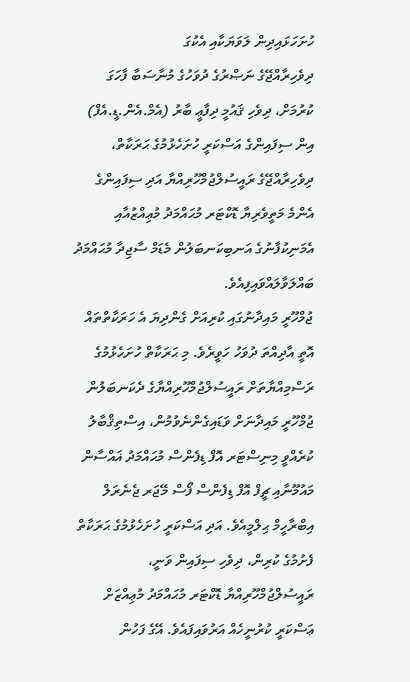ހުށަހަޅައިދިން ލަވަޔަކާއި އެކުގަ
ދިވެހިރާއްޖޭގެ ނަޞްރުގެ ދުވަހުގެ މުނާސަބާ ފާހަގަ ކުރުމަށް، ދިވެހި ޤައުމީ ދިފާޢީ ބާރު (އެމް.އެން.ޑީ.އެފް) އިން ސިފައިންގެ އަސްކަރީ ހުށަހެޅުމުގެ ޙަރަކާތް، ދިވެހިރާއްޖޭގެ ރައީސުލްޖުމްހޫރިއްޔާ އަދި ސިފައިންގެ އެންމެ މަތީވެރިޔާ ޑޮކްޓަރ މުޙައްމަދު މުޢިއްޒުއާއި އެމަނިކުފާނުގެ އަނބިކަނބަލުން މެޑަމް ސާޖިދާ މުޙައްމަދު ބައްލަވާލައްވައިފިއެވެ.
ޖުމްހޫރީ މައިދާނުގައި ކުރިއަށް ގެންދިޔަ އެ ހަރަކާތްތައް އޮތީ އާދިއްތަ ދުވަހު ހަވީރެވެ. މި ޙަރަކާތް ހުށަހެޅުމުގެ ރަސްމިއްޔާތަށް ރައީސުލްޖުމްހޫރިއްޔާގެ ދެކަނބަލުން ޖުމްހޫރީ މައިދާނަށް ވަޑައިގެންނެވުމުން، އިސްތިޤްބާލު ކުރެއްވީ މިނިސްޓަރ އޮފް ޑިފެންސް މުޙައްމަދު ޣައްސާން މައުމޫނާއި ޗީފް އޮފް ޑިފެންސް ފޯސް މޭޖަރ ޖެނެރަލް އިބްރާހީމް ޙިލްމީއެވެ. އަދި އަސްކަރީ ހުށަހެޅުމުގެ ޙަރަކާތް ފެށުމުގެ ކުރިން، ދިވެހި ސިފައިން ވަނީ، ރައީސުލްޖުމްހޫރިއްޔާ ޑޮކްޓަރ މުޙައްމަދު މުޢިއްޒަށް ޢަސްކަރީ ކުރުނީހެއް އަރުވައިފައެވެ. އޭގެ ފަހުން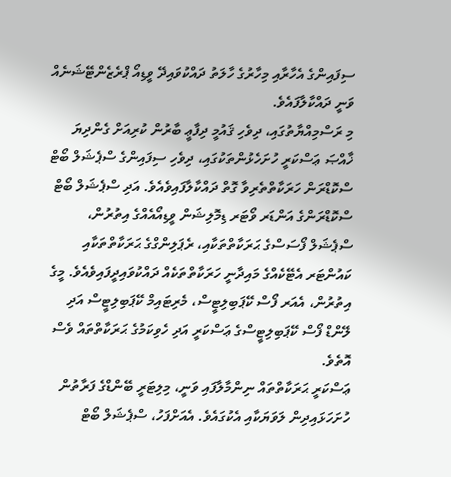ސިފައިންގެ އެހާރާއި މިހާރުގެ ހާލަތު ދައްކުވައިދޭ ވީޑިއޯ ޕްރެޒެންޓޭޝަނެއް ވަނީ ދައްކާލާފައެވެ.
މި ރަސްމިއްޔާތުގައި، ދިވެހި ޤައުމީ ދިފާޢީ ބާރުން ކުރިއަށް ގެންދިޔަ ޚާއްޞަ ޢަސްކަރީ ހުށަހެޅުންތަކުގައި، ދިވެހި ސިފައިންގެ ސްޕެޝަލް ބޯޓް ސްކޮޑްރަން ހަރަކާތްތެރިވާ ގޮތް ދައްކާލާފައިވެއެވެ. އަދި ސްޕެޝަލް ބޯޓް ސްކޮޑްރަންގެ އަންޑަރ ވޯޓަރ ޑިމޮލިޝަން ވީޑިއޯއެއްގެ އިތުރުން، ސްޕެޝަލް ފޯސަސްގެ ޙަރަކާތްތަކާއި، ރެޕަލިންގްގެ ޙަރަކާތްތަކާއި ކައުންޓަރ އެޓޭކެއްގެ މައިދާނީ ހަރަކާތްތަކެއް ދައްކުވައިދީފައިވެއެވެ. މީގެ އިތުރުން، އެއަރ ފޯސް ކޭޕަބިލިޓީސް، މެރިޓައިމް ކޭޕަބިލިޓީސް އަދި ލޭންޑް ފޯސް ކޭޕަބިލިޓީސްގެ ޢަސްކަރީ އަދި ހެވިކަމުގެ ޙަރަކާތްތައް ވެސް އޮތެވެ.
ޢަސްކަރީ ޙަރަކާތްތައް ނިންމާލާފައި ވަނީ، މިލިޓަރީ ބޭންޑްގެ ފަރާތުން ހުށަހަޅައިދިން ލަވަޔަކާއި އެކުގައެވެ. އެއަށްފަހު، ސްޕެޝަލް ބޯޓް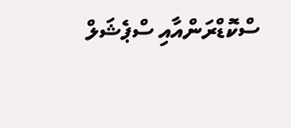ސްކޮޑްރަންއާއި ސްޕެޝަލް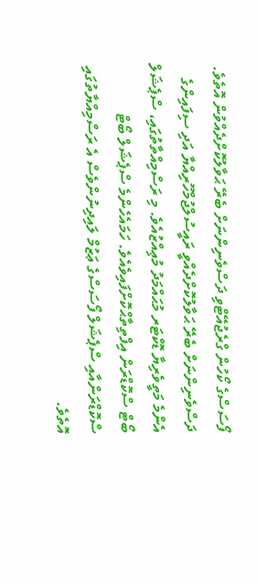ފޯސަސްގެ ކޯހުން ގްރެޖުއޭޓްވި ދަސްވެނިންނަށް ބެރޭ ޙަވާލުކޮށްދެއްވުން އޮތެވެ. ދަސްވެނިންނަށް ބެރޭ ޙަވާލުކޮށްދެއްވީ ރައީސުލްޖުމްހޫރިއްޔާ އަދި ސިފައިންގެ އެންމެ މަތީވެރިޔާ ޑޮކްޓަރ މުޙައްމަދު މުޢިއްޒުއެވެ. މި ރަސްމިއްތާތުގައި، ސްޕެޝަލް ބޯޓް ސްކޮޑްރަން އިފްތިތާޙްކޮށްފައިވެއެވެ. ހަމައެހެންމެ ސްޕެޝަލް ބޯޓް ސްކޮޑްރަންއާއި ސްޕެޝަލް ފޯސަސްގެ ޢަޒުމް ލައިދިނުންވެސް އެ ރަސްމިއްޔާތުގައި އޮތެވެ.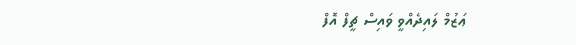ޢަޒުމް ލައިދެއްވީ ވައިސް ޗީފް އޮފް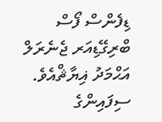ޑިފެންސް ފޯސް ބްރިގޭޑިއަރ ޖެނެރަލް އަޙްމަދު ޣިޔާޘްއެވެ.
ސިފައިންގެ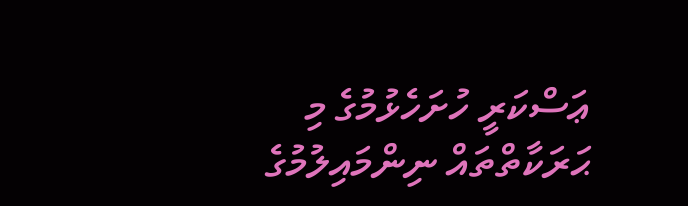ޢަސްކަރީ ހުށަހެޅުމުގެ މި ޙަރަކާތްތައް ނިންމައިލުމުގެ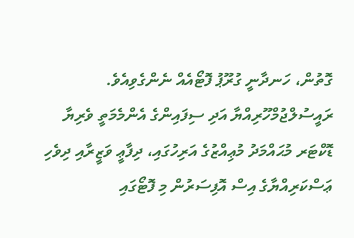ގޮތުން، ހަނދާނީ ގުރޫޕު ފޮޓޯއެއް ނެންގެވިއެވެ. ރައީސުލްޖުމްހޫރިއްޔާ އަދި ސިފައިންގެ އެންމެމަތީ ވެރިޔާ ޑޮކްޓަރ މުޙައްމަދު މުޢިއްޒުގެ އަރިހުގައި، ދިފާޢީ ވަޒީރާއި ދިވެހި ޢަސްކަރިއްޔާގެ އިސް އޮފިސަރުން މި ފޮޓޯގައި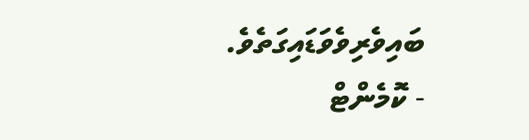ބައިވެރިވެވަޑައިގަތެވެ.
- ކޮމެންޓް